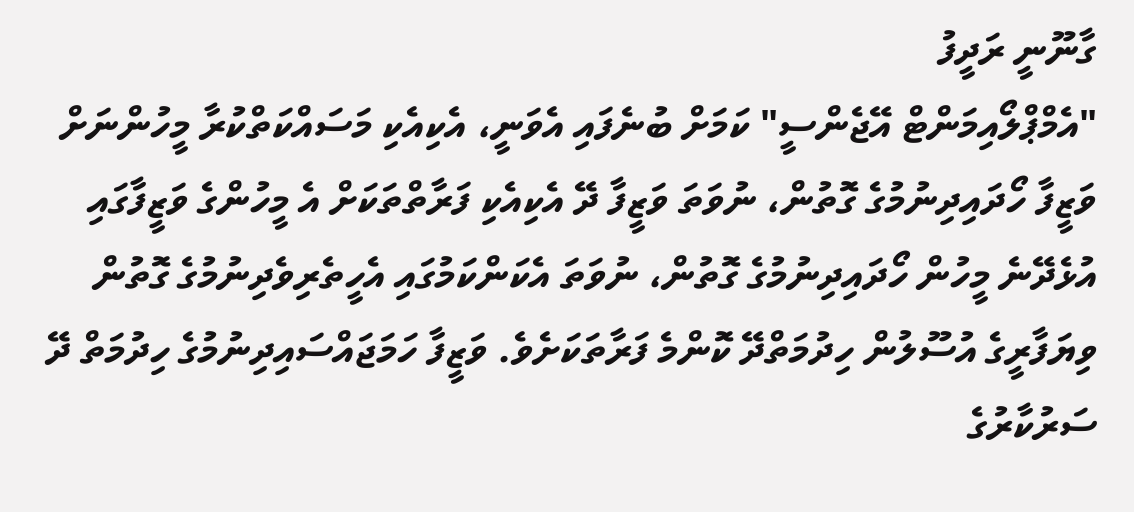ގާނޫނީ ރަދީފު
"އެމްޕްލޯއިމަންޓް އޭޖެންސީ" ކަމަށް ބުނެފައި އެވަނީ، އެކިއެކި މަސައްކަތްކުރާ މީހުންނަށް ވަޒީފާ ހޯދައިދިނުމުގެ ގޮތުން، ނުވަތަ ވަޒީފާ ދޭ އެކިއެކި ފަރާތްތަކަށް އެ މީހުންގެ ވަޒީފާގައި އުޅެދޭނެ މީހުން ހޯދައިދިނުމުގެ ގޮތުން، ނުވަތަ އެކަންކަމުގައި އެހީތެރިވެދިނުމުގެ ގޮތުން ވިޔަފާރީގެ އުސޫލުން ހިދުމަތްދޭ ކޮންމެ ފަރާތަކަށެވެ. ވަޒީފާ ހަމަޖައްސައިދިނުމުގެ ހިދުމަތް ދޭ ސަރުކާރުގެ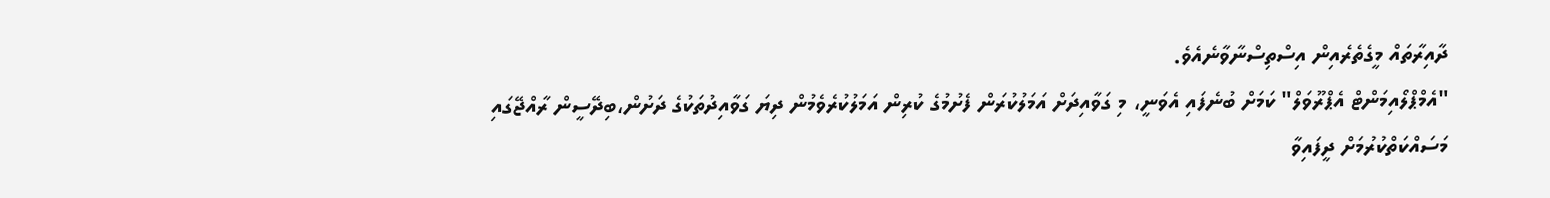ދާއިރާތައް މީގެތެރެއިން އިސްތިސްނާވާނެއެވެ.
"އެމްޕްލޯއިމަންޓް އެޕްރޫވަލް" ކަމަށް ބުނެފައި އެވަނީ، މި ގަވާއިދަށް އަމަލުކުރަން ފެށުމުގެ ކުރިން އަމަލުކުރެވެމުން ދިޔަ ގަވާއިދުތަކުގެ ދަށުން،ބިދޭސީން ރާއްޖޭގައި މަސައްކަތްކުރުމަށް ދީފައިވާ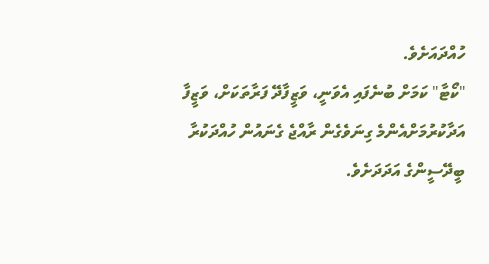ހުއްދައަށެވެ.
"ކޯޓާ" ކަމަށް ބުނެފައި އެވަނީ، ވަޒީފާދޭ ފަރާތަކަށް، ވަޒީފާ އަދާކުރުމަށްއެންމެ ގިނަވެގެން ރާއްޖެ ގެނައުން ހުއްދަކުރާ ބީދޭސީންގެ އަދަދަށެވެ.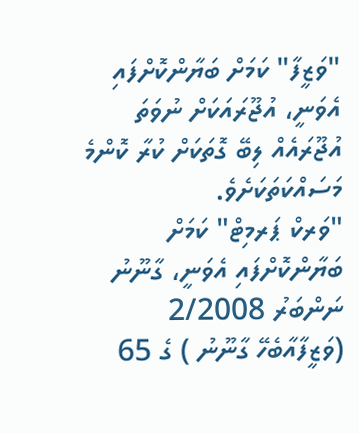"ވަޒީފާ" ކަމަށް ބަޔާންކޮށްފައި އެވަނީ، އުޖޫރައަކަށް ނުވަތަ އުޖޫރައެއް ލިބޭ ގޮތަކަށް ކުރާ ކޮންމެ މަސައްކަތަކަށެވެ.
"ވަރކް ޕަރމިޓް" ކަމަށް ބަޔާންކޮށްފައި އެވަނީ، ގާނޫނު ނަންބަރު 2/2008 (ވަޒީފާއާބެހޭ ގާނޫނު ) ގެ 65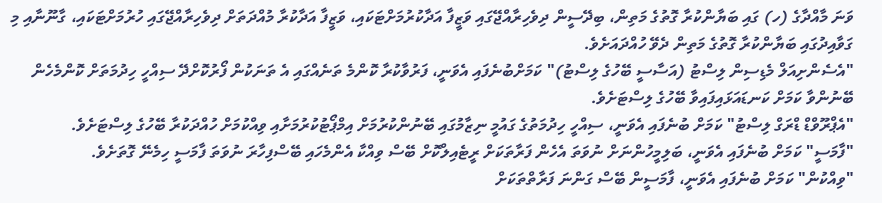ވަނަ މާއްދާގެ (ހ) ގައި ބަޔާންކުރާ ގޮތުގެ މަތިން، ބިދޭސީން ދިވެހިރާއްޖޭގައި ވަޒީފާ އަދާކުރުމަށްޓަކައި، ވަޒީފާ އަދާކުރާ މުއްދަތަށް ދިވެހިރާއްޖޭގައި ހުރުމަށްޓަކައި، ގާނޫނާއި މި ގަވާއިދުގައި ބަޔާންކުރާ ގޮތުގެ މަތިން ދެވޭ ހުއްދައަށެވެ.
"އެސެންށިއަލް މެޑިސިން ލިސްޓު (އަސާސީ ބޭހުގެ ލިސްޓު)" ކަމަށްބުނެފައި އެވަނީ، ފަރުވާކުރާ ކޮންމެ ތަނެއްގައި އެ ތަނަކުން ފޯރުކޮށްދޭ ސިއްހީ ހިދުމަތަށް ކޮންމެހެން ބޭނުންވާ ކަމަށް ކަނޑައަޅައިފައިވާ ބޭހުގެ ލިސްޓަށެވެ.
"އެޕްރޫވްޑް ޑްރަގް ލިސްޓު" ކަމަށް ބުނެފައި އެވަނީ، ސިއްހީ ހިދުމަތުގެ ގައުމީ ނިޒާމުގައި ބޭނުންކުރުމަށް އިމްޕޯޓުކުރުމަށާއި ވިއްކުމަށް ހުއްދަކުރާ ބޭހުގެ ލިސްޓަށެވެ.
"ފާމަސީ" ކަމަށް ބުނެފައި އެވަނީ، ބަލިމީހުންނަށް ނުވަތަ އެހެން ފަރާތަކަށް ރީޓެއިލްކޮށް ބޭސް ވިއްކާ އެންމެހައި ބޭސްފިހާރަ ނުވަތަ ފާމަސީ ހިމެނޭ ގޮތަށެވެ.
"ވިއްކުން" ކަމަށް ބުނެފައި އެވަނީ، ފާމަސީން ބޭސް ގަންނަ ފަރާތްތަކަށް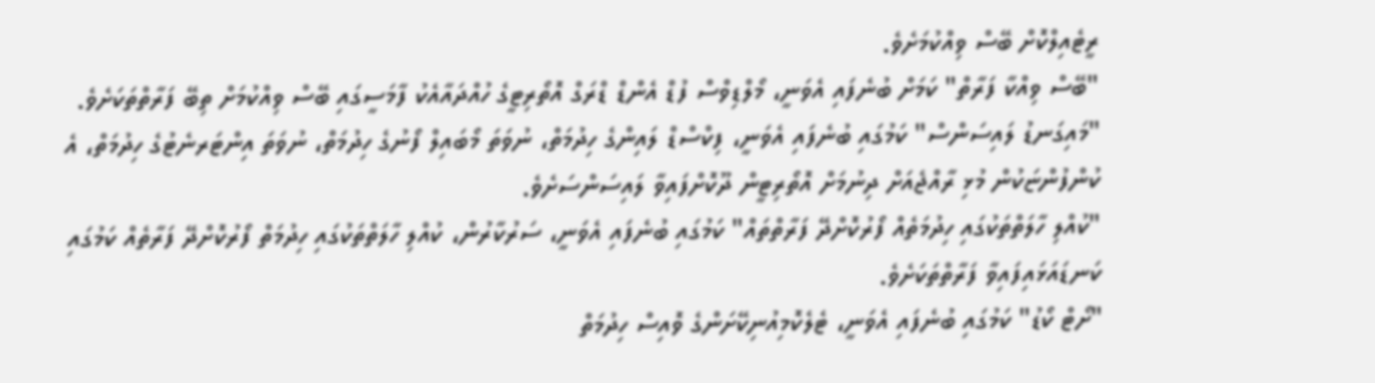ރީޓެއިލްކޮށް ބޭސް ވިއްކުމަށެވެ.
"ބޭސް ވިއްކާ ފަރާތް" ކަމަށް ބުނެފައި އެވަނީ، މޯލްޑިވްސް ފުޑް އެންޑް ޑްރަގް އޮތޯރިޓީގެ ހުއްދައާއެކު ފާމަސީގައި ބޭސް ވިއްކުމަށް ތިބޭ ފަރާތްތަކަށެވެ.
"މައިގަނޑު ލައިސަންސް" ކަމުގައި ބުނެފައި އެވަނީ، ފިކްސްޑް ލައިންގެ ހިދުމަތް، ނުވަތަ މޯބައިލް ފޯނުގެ ހިދުމަތް، ނުވަތަ އިންޓަރނެޓުގެ ހިދުމަތް، އެ ކުންފުންޏަކުން މުޅި ރާއްޖެއަށް ދިނުމަށް އޮތޯރިޓީން ދޫކޮށްފައިވާ ލައިސަންސަށެވެ.
"ކުއްލި ހާލަތްތަކުގައި ހިދުމަތެއް ފޯރުކޮށްދޭ ފަރާތްތައް" ކަމުގައި ބުނެފައި އެވަނީ، ސަރުކާރުން، ކުއްލި ހާލަތްތަކުގައި ހިދުމަތް ފޯރުކޮށްދޭ ފަރާތެއް ކަމުގައި ކަނޑައަޅައިފައިވާ ފަރާތްތަކަށެވެ.
"ށޯޓް ކޯޑު" ކަމުގައި ބުނެފައި އެވަނީ، ޓެލެކޮމިއުނިކޭށަންގެ ވޮއިސް ހިދުމަތް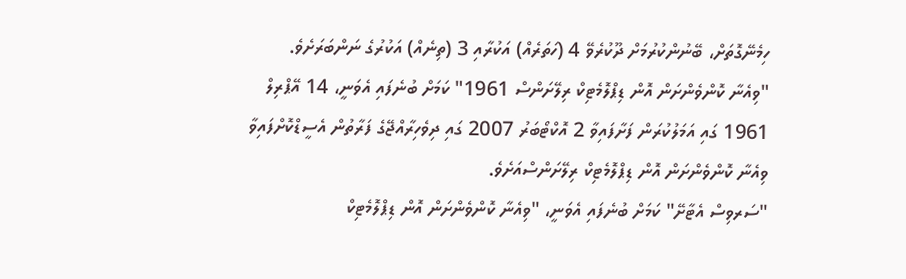ހިމެނޭގޮތަށް، ބޭނުންކުރުމަށް ދޫކުރެވޭ 4 (ހަތަރެއް) އަކުރާއި 3 (ތިނެއް) އަކުރުގެ ނަންބަރަށެވެ.
"ވިއެނާ ކޮންވެންށަން އޮން ޑިޕްލޮމެޓިކް ރިލޭށަންސް 1961" ކަމަށް ބުނެފައި އެވަނީ، 14 އޭޕްރިލް 1961 ގައި އަމަލުކުރަން ފަށާފައިވާ 2 އޮކްޓޯބަރު 2007 ގައި ދިވެހިރާއްޖޭގެ ފަރާތުން އެސީޑްކޮށްފައިވާ ވިއެނާ ކޮންވެންށަން އޮން ޑިޕްލޮމެޓިކް ރިލޭށަންސްއަށެވެ.
"ސަރވިސް އެޓާށޭ" ކަމަށް ބުނެފައި އެވަނީ، "ވިއެނާ ކޮންވެންށަން އޮން ޑިޕްލޮމެޓިކް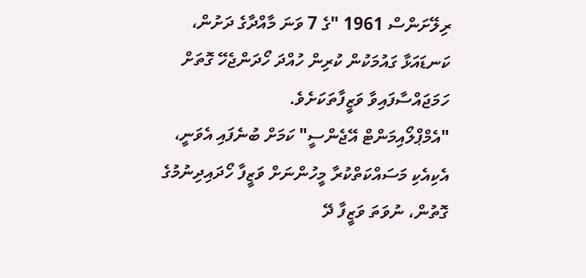ރިލޭށަންސް 1961 "ގެ 7 ވަނަ މާއްދާގެ ދަށުން، ކަނޑައަޅާ ގައުމަކުން ކުރިން ހުއްދަ ހޯދަންޖެހޭ ގޮތަށް ހަމަޖައްސާފައިވާ ވަޒީފާތަކަށެވެ.
"އެމްޕްލޯއިމަންޓް އޭޖެންސީ" ކަމަށް ބުނެފައި އެވަނީ، އެކިއެކި މަސައްކަތްކުރާ މީހުންނަށް ވަޒީފާ ހޯދައިދިނުމުގެ ގޮތުން، ނުވަތަ ވަޒީފާ ދޭ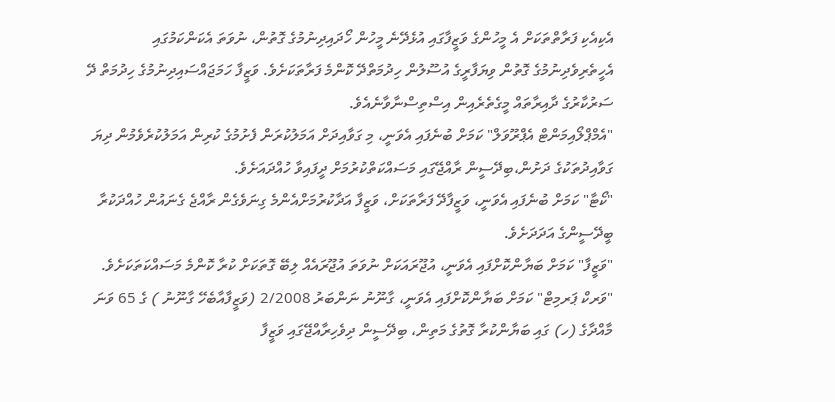އެކިއެކި ފަރާތްތަކަށް އެ މީހުންގެ ވަޒީފާގައި އުޅެދޭނެ މީހުން ހޯދައިދިނުމުގެ ގޮތުން، ނުވަތަ އެކަންކަމުގައި އެހީތެރިވެދިނުމުގެ ގޮތުން ވިޔަފާރީގެ އުސޫލުން ހިދުމަތްދޭ ކޮންމެ ފަރާތަކަށެވެ. ވަޒީފާ ހަމަޖައްސައިދިނުމުގެ ހިދުމަތް ދޭ ސަރުކާރުގެ ދާއިރާތައް މީގެތެރެއިން އިސްތިސްނާވާނެއެވެ.
"އެމްޕްލޯއިމަންޓް އެޕްރޫވަލް" ކަމަށް ބުނެފައި އެވަނީ، މި ގަވާއިދަށް އަމަލުކުރަން ފެށުމުގެ ކުރިން އަމަލުކުރެވެމުން ދިޔަ ގަވާއިދުތަކުގެ ދަށުން،ބިދޭސީން ރާއްޖޭގައި މަސައްކަތްކުރުމަށް ދީފައިވާ ހުއްދައަށެވެ.
"ކޯޓާ" ކަމަށް ބުނެފައި އެވަނީ، ވަޒީފާދޭ ފަރާތަކަށް، ވަޒީފާ އަދާކުރުމަށްއެންމެ ގިނަވެގެން ރާއްޖެ ގެނައުން ހުއްދަކުރާ ބީދޭސީންގެ އަދަދަށެވެ.
"ވަޒީފާ" ކަމަށް ބަޔާންކޮށްފައި އެވަނީ، އުޖޫރައަކަށް ނުވަތަ އުޖޫރައެއް ލިބޭ ގޮތަކަށް ކުރާ ކޮންމެ މަސައްކަތަކަށެވެ.
"ވަރކް ޕަރމިޓް" ކަމަށް ބަޔާންކޮށްފައި އެވަނީ، ގާނޫނު ނަންބަރު 2/2008 (ވަޒީފާއާބެހޭ ގާނޫނު ) ގެ 65 ވަނަ މާއްދާގެ (ހ) ގައި ބަޔާންކުރާ ގޮތުގެ މަތިން، ބިދޭސީން ދިވެހިރާއްޖޭގައި ވަޒީފާ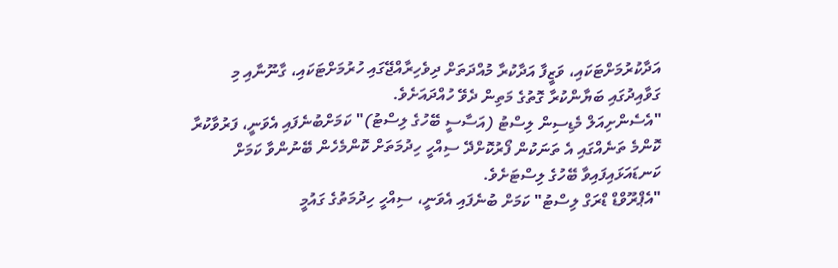އަދާކުރުމަށްޓަކައި، ވަޒީފާ އަދާކުރާ މުއްދަތަށް ދިވެހިރާއްޖޭގައި ހުރުމަށްޓަކައި، ގާނޫނާއި މި ގަވާއިދުގައި ބަޔާންކުރާ ގޮތުގެ މަތިން ދެވޭ ހުއްދައަށެވެ.
"އެސެންށިއަލް މެޑިސިން ލިސްޓު (އަސާސީ ބޭހުގެ ލިސްޓު)" ކަމަށްބުނެފައި އެވަނީ، ފަރުވާކުރާ ކޮންމެ ތަނެއްގައި އެ ތަނަކުން ފޯރުކޮށްދޭ ސިއްހީ ހިދުމަތަށް ކޮންމެހެން ބޭނުންވާ ކަމަށް ކަނޑައަޅައިފައިވާ ބޭހުގެ ލިސްޓަށެވެ.
"އެޕްރޫވްޑް ޑްރަގް ލިސްޓު" ކަމަށް ބުނެފައި އެވަނީ، ސިއްހީ ހިދުމަތުގެ ގައުމީ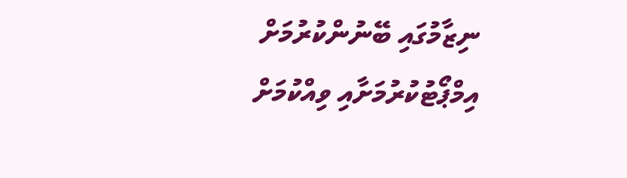ނިޒާމުގައި ބޭނުންކުރުމަށް އިމްޕޯޓުކުރުމަށާއި ވިއްކުމަށް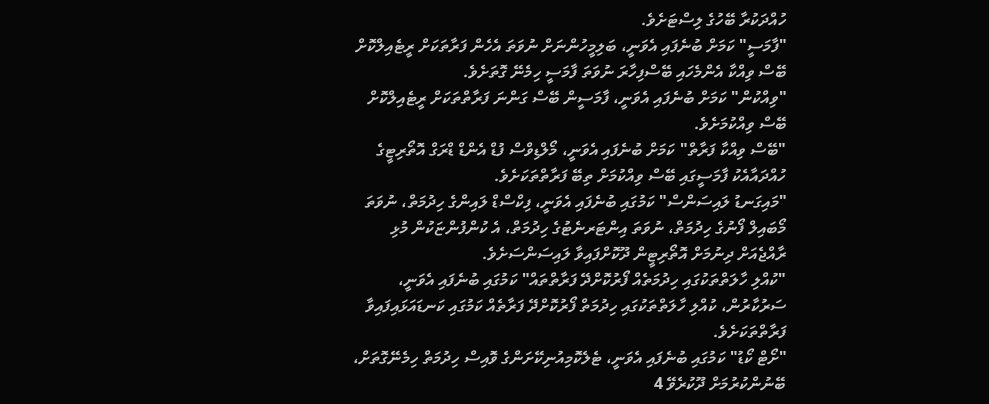ހުއްދަކުރާ ބޭހުގެ ލިސްޓަށެވެ.
"ފާމަސީ" ކަމަށް ބުނެފައި އެވަނީ، ބަލިމީހުންނަށް ނުވަތަ އެހެން ފަރާތަކަށް ރީޓެއިލްކޮށް ބޭސް ވިއްކާ އެންމެހައި ބޭސްފިހާރަ ނުވަތަ ފާމަސީ ހިމެނޭ ގޮތަށެވެ.
"ވިއްކުން" ކަމަށް ބުނެފައި އެވަނީ، ފާމަސީން ބޭސް ގަންނަ ފަރާތްތަކަށް ރީޓެއިލްކޮށް ބޭސް ވިއްކުމަށެވެ.
"ބޭސް ވިއްކާ ފަރާތް" ކަމަށް ބުނެފައި އެވަނީ، މޯލްޑިވްސް ފުޑް އެންޑް ޑްރަގް އޮތޯރިޓީގެ ހުއްދައާއެކު ފާމަސީގައި ބޭސް ވިއްކުމަށް ތިބޭ ފަރާތްތަކަށެވެ.
"މައިގަނޑު ލައިސަންސް" ކަމުގައި ބުނެފައި އެވަނީ، ފިކްސްޑް ލައިންގެ ހިދުމަތް، ނުވަތަ މޯބައިލް ފޯނުގެ ހިދުމަތް، ނުވަތަ އިންޓަރނެޓުގެ ހިދުމަތް، އެ ކުންފުންޏަކުން މުޅި ރާއްޖެއަށް ދިނުމަށް އޮތޯރިޓީން ދޫކޮށްފައިވާ ލައިސަންސަށެވެ.
"ކުއްލި ހާލަތްތަކުގައި ހިދުމަތެއް ފޯރުކޮށްދޭ ފަރާތްތައް" ކަމުގައި ބުނެފައި އެވަނީ، ސަރުކާރުން، ކުއްލި ހާލަތްތަކުގައި ހިދުމަތް ފޯރުކޮށްދޭ ފަރާތެއް ކަމުގައި ކަނޑައަޅައިފައިވާ ފަރާތްތަކަށެވެ.
"ށޯޓް ކޯޑު" ކަމުގައި ބުނެފައި އެވަނީ، ޓެލެކޮމިއުނިކޭށަންގެ ވޮއިސް ހިދުމަތް ހިމެނޭގޮތަށް، ބޭނުންކުރުމަށް ދޫކުރެވޭ 4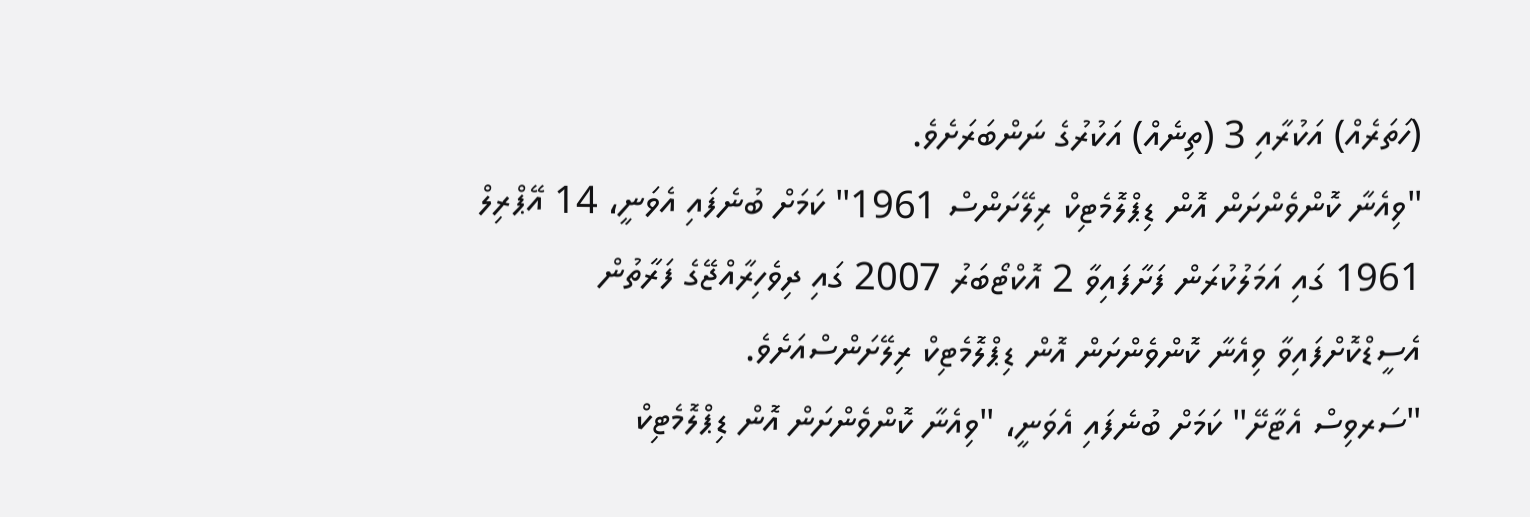(ހަތަރެއް) އަކުރާއި 3 (ތިނެއް) އަކުރުގެ ނަންބަރަށެވެ.
"ވިއެނާ ކޮންވެންށަން އޮން ޑިޕްލޮމެޓިކް ރިލޭށަންސް 1961" ކަމަށް ބުނެފައި އެވަނީ، 14 އޭޕްރިލް 1961 ގައި އަމަލުކުރަން ފަށާފައިވާ 2 އޮކްޓޯބަރު 2007 ގައި ދިވެހިރާއްޖޭގެ ފަރާތުން އެސީޑްކޮށްފައިވާ ވިއެނާ ކޮންވެންށަން އޮން ޑިޕްލޮމެޓިކް ރިލޭށަންސްއަށެވެ.
"ސަރވިސް އެޓާށޭ" ކަމަށް ބުނެފައި އެވަނީ، "ވިއެނާ ކޮންވެންށަން އޮން ޑިޕްލޮމެޓިކް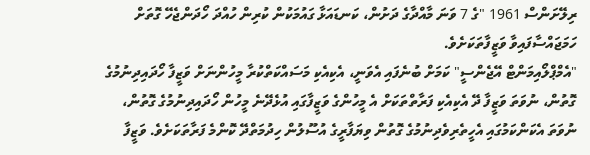ރިލޭށަންސް 1961 "ގެ 7 ވަނަ މާއްދާގެ ދަށުން، ކަނޑައަޅާ ގައުމަކުން ކުރިން ހުއްދަ ހޯދަންޖެހޭ ގޮތަށް ހަމަޖައްސާފައިވާ ވަޒީފާތަކަށެވެ.
"އެމްޕްލޯއިމަންޓް އޭޖެންސީ" ކަމަށް ބުނެފައި އެވަނީ، އެކިއެކި މަސައްކަތްކުރާ މީހުންނަށް ވަޒީފާ ހޯދައިދިނުމުގެ ގޮތުން، ނުވަތަ ވަޒީފާ ދޭ އެކިއެކި ފަރާތްތަކަށް އެ މީހުންގެ ވަޒީފާގައި އުޅެދޭނެ މީހުން ހޯދައިދިނުމުގެ ގޮތުން، ނުވަތަ އެކަންކަމުގައި އެހީތެރިވެދިނުމުގެ ގޮތުން ވިޔަފާރީގެ އުސޫލުން ހިދުމަތްދޭ ކޮންމެ ފަރާތަކަށެވެ. ވަޒީފާ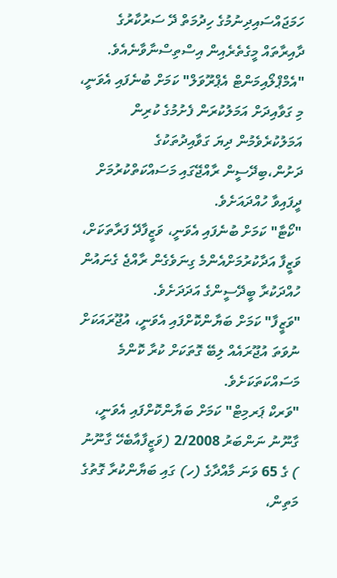ހަމަޖައްސައިދިނުމުގެ ހިދުމަތް ދޭ ސަރުކާރުގެ ދާއިރާތައް މީގެތެރެއިން އިސްތިސްނާވާނެއެވެ.
"އެމްޕްލޯއިމަންޓް އެޕްރޫވަލް" ކަމަށް ބުނެފައި އެވަނީ، މި ގަވާއިދަށް އަމަލުކުރަން ފެށުމުގެ ކުރިން އަމަލުކުރެވެމުން ދިޔަ ގަވާއިދުތަކުގެ ދަށުން،ބިދޭސީން ރާއްޖޭގައި މަސައްކަތްކުރުމަށް ދީފައިވާ ހުއްދައަށެވެ.
"ކޯޓާ" ކަމަށް ބުނެފައި އެވަނީ، ވަޒީފާދޭ ފަރާތަކަށް، ވަޒީފާ އަދާކުރުމަށްއެންމެ ގިނަވެގެން ރާއްޖެ ގެނައުން ހުއްދަކުރާ ބީދޭސީންގެ އަދަދަށެވެ.
"ވަޒީފާ" ކަމަށް ބަޔާންކޮށްފައި އެވަނީ، އުޖޫރައަކަށް ނުވަތަ އުޖޫރައެއް ލިބޭ ގޮތަކަށް ކުރާ ކޮންމެ މަސައްކަތަކަށެވެ.
"ވަރކް ޕަރމިޓް" ކަމަށް ބަޔާންކޮށްފައި އެވަނީ، ގާނޫނު ނަންބަރު 2/2008 (ވަޒީފާއާބެހޭ ގާނޫނު ) ގެ 65 ވަނަ މާއްދާގެ (ހ) ގައި ބަޔާންކުރާ ގޮތުގެ މަތިން،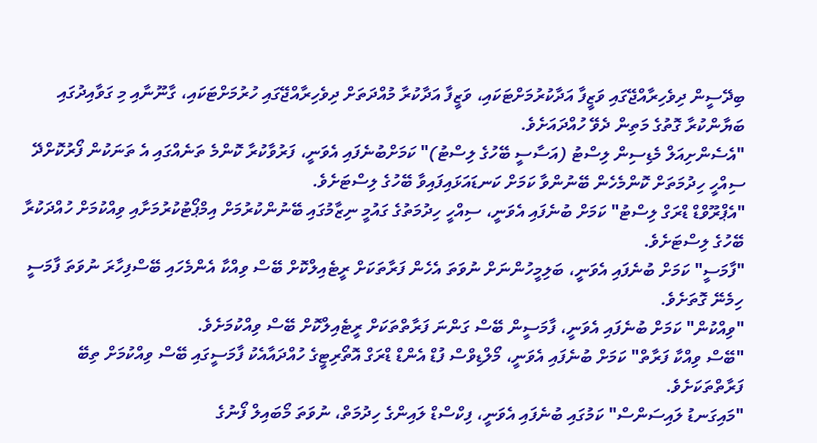ބިދޭސީން ދިވެހިރާއްޖޭގައި ވަޒީފާ އަދާކުރުމަށްޓަކައި، ވަޒީފާ އަދާކުރާ މުއްދަތަށް ދިވެހިރާއްޖޭގައި ހުރުމަށްޓަކައި، ގާނޫނާއި މި ގަވާއިދުގައި ބަޔާންކުރާ ގޮތުގެ މަތިން ދެވޭ ހުއްދައަށެވެ.
"އެސެންށިއަލް މެޑިސިން ލިސްޓު (އަސާސީ ބޭހުގެ ލިސްޓު)" ކަމަށްބުނެފައި އެވަނީ، ފަރުވާކުރާ ކޮންމެ ތަނެއްގައި އެ ތަނަކުން ފޯރުކޮށްދޭ ސިއްހީ ހިދުމަތަށް ކޮންމެހެން ބޭނުންވާ ކަމަށް ކަނޑައަޅައިފައިވާ ބޭހުގެ ލިސްޓަށެވެ.
"އެޕްރޫވްޑް ޑްރަގް ލިސްޓު" ކަމަށް ބުނެފައި އެވަނީ، ސިއްހީ ހިދުމަތުގެ ގައުމީ ނިޒާމުގައި ބޭނުންކުރުމަށް އިމްޕޯޓުކުރުމަށާއި ވިއްކުމަށް ހުއްދަކުރާ ބޭހުގެ ލިސްޓަށެވެ.
"ފާމަސީ" ކަމަށް ބުނެފައި އެވަނީ، ބަލިމީހުންނަށް ނުވަތަ އެހެން ފަރާތަކަށް ރީޓެއިލްކޮށް ބޭސް ވިއްކާ އެންމެހައި ބޭސްފިހާރަ ނުވަތަ ފާމަސީ ހިމެނޭ ގޮތަށެވެ.
"ވިއްކުން" ކަމަށް ބުނެފައި އެވަނީ، ފާމަސީން ބޭސް ގަންނަ ފަރާތްތަކަށް ރީޓެއިލްކޮށް ބޭސް ވިއްކުމަށެވެ.
"ބޭސް ވިއްކާ ފަރާތް" ކަމަށް ބުނެފައި އެވަނީ، މޯލްޑިވްސް ފުޑް އެންޑް ޑްރަގް އޮތޯރިޓީގެ ހުއްދައާއެކު ފާމަސީގައި ބޭސް ވިއްކުމަށް ތިބޭ ފަރާތްތަކަށެވެ.
"މައިގަނޑު ލައިސަންސް" ކަމުގައި ބުނެފައި އެވަނީ، ފިކްސްޑް ލައިންގެ ހިދުމަތް، ނުވަތަ މޯބައިލް ފޯނުގެ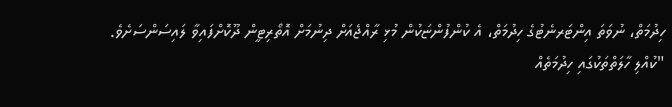ހިދުމަތް، ނުވަތަ އިންޓަރނެޓުގެ ހިދުމަތް، އެ ކުންފުންޏަކުން މުޅި ރާއްޖެއަށް ދިނުމަށް އޮތޯރިޓީން ދޫކޮށްފައިވާ ލައިސަންސަށެވެ.
"ކުއްލި ހާލަތްތަކުގައި ހިދުމަތެއް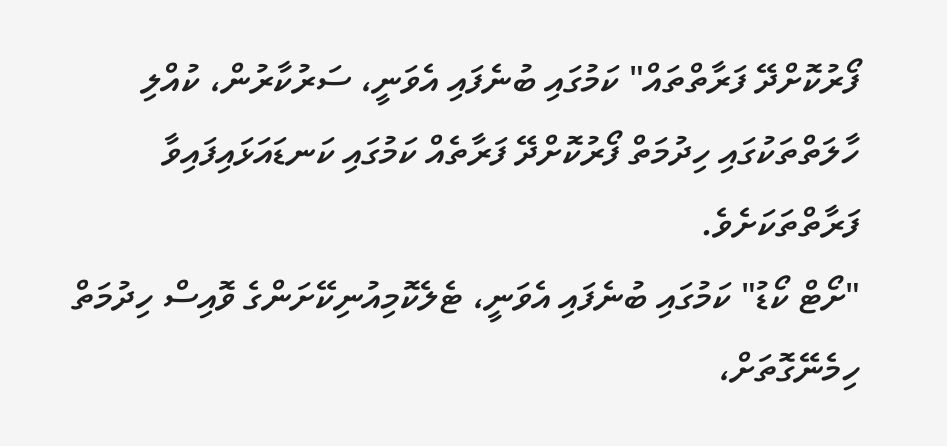ފޯރުކޮށްދޭ ފަރާތްތައް" ކަމުގައި ބުނެފައި އެވަނީ، ސަރުކާރުން، ކުއްލި ހާލަތްތަކުގައި ހިދުމަތް ފޯރުކޮށްދޭ ފަރާތެއް ކަމުގައި ކަނޑައަޅައިފައިވާ ފަރާތްތަކަށެވެ.
"ށޯޓް ކޯޑު" ކަމުގައި ބުނެފައި އެވަނީ، ޓެލެކޮމިއުނިކޭށަންގެ ވޮއިސް ހިދުމަތް ހިމެނޭގޮތަށް،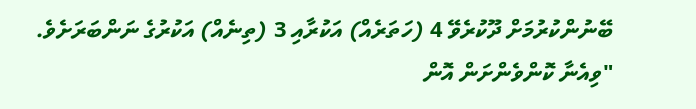ބޭނުންކުރުމަށް ދޫކުރެވޭ 4 (ހަތަރެއް) އަކުރާއި 3 (ތިނެއް) އަކުރުގެ ނަންބަރަށެވެ.
"ވިއެނާ ކޮންވެންށަން އޮން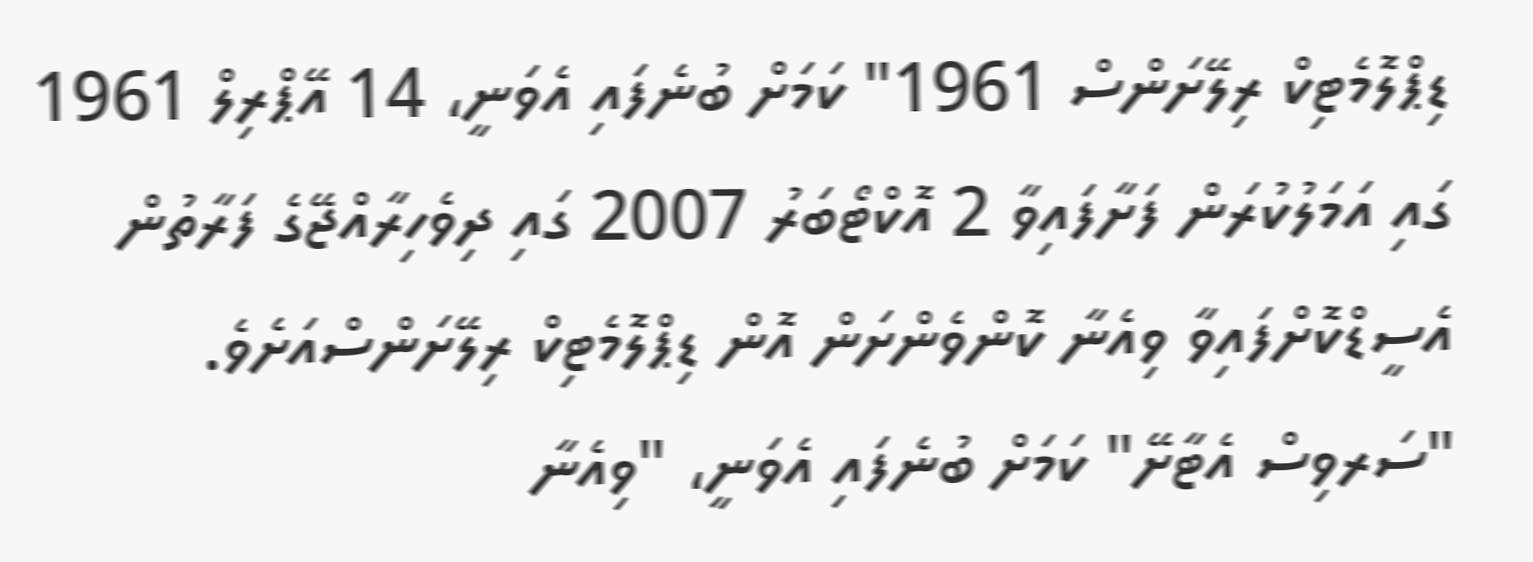ޑިޕްލޮމެޓިކް ރިލޭށަންސް 1961" ކަމަށް ބުނެފައި އެވަނީ، 14 އޭޕްރިލް 1961 ގައި އަމަލުކުރަން ފަށާފައިވާ 2 އޮކްޓޯބަރު 2007 ގައި ދިވެހިރާއްޖޭގެ ފަރާތުން އެސީޑްކޮށްފައިވާ ވިއެނާ ކޮންވެންށަން އޮން ޑިޕްލޮމެޓިކް ރިލޭށަންސްއަށެވެ.
"ސަރވިސް އެޓާށޭ" ކަމަށް ބުނެފައި އެވަނީ، "ވިއެނާ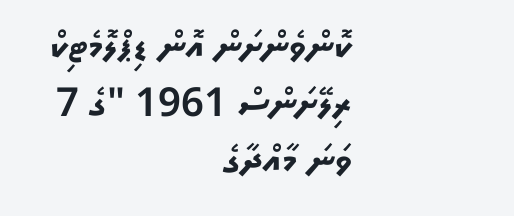ކޮންވެންށަން އޮން ޑިޕްލޮމެޓިކް ރިލޭށަންސް 1961 "ގެ 7 ވަނަ މާއްދާގެ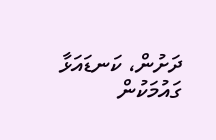ދަށުން، ކަނޑައަޅާ ގައުމަކުން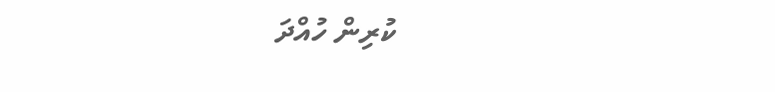ކުރިން ހުއްދަ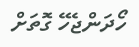ހޯދަންޖެހޭ ގޮތަށް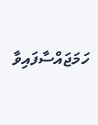ހަމަޖައްސާފައިވާ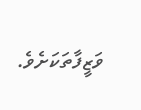ވަޒީފާތަކަށެވެ.